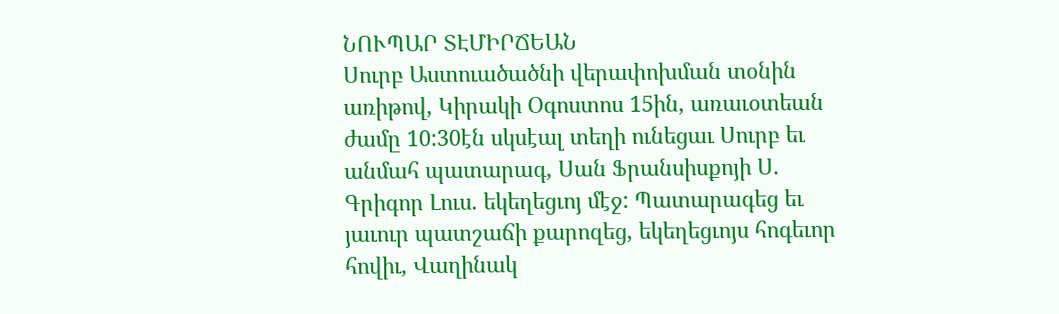ՆՈՒՊԱՐ ՏԷՄԻՐՃԵԱՆ
Սուրբ Աստուածածնի վերափոխման տօնին առիթով, Կիրակի Օգոստոս 15ին, առաւօտեան ժամը 10:30էն սկսէալ տեղի ունեցաւ Սուրբ եւ անմահ պատարագ, Սան Ֆրանսիսքոյի Ս. Գրիգոր Լուս. եկեղեցւոյ մէջ: Պատարագեց եւ յաւուր պատշաճի քարոզեց, եկեղեցւոյս հոգեւոր հովիւ, Վաղինակ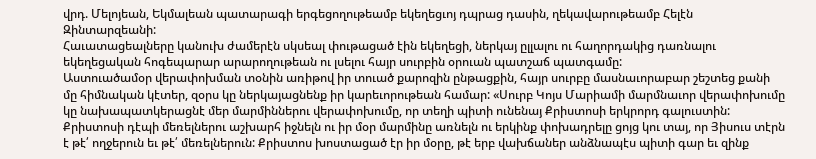վրդ. Մելոյեան, Եկմալեան պատարագի երգեցողութեամբ եկեղեցւոյ դպրաց դասին, ղեկավարութեամբ Հելէն Զինտարզեանի:
Հաւատացեալները կանուխ ժամերէն սկսեալ փութացած էին եկեղեցի, ներկայ ըլլալու ու հաղորդակից դառնալու եկեղեցական հոգեպարար արարողութեան ու լսելու հայր սուրբին օրուան պատշաճ պատգամը:
Աստուածամօր վերափոխման տօնին առիթով իր տուած քարոզին ընթացքին, հայր սուրբը մասնաւորաբար շեշտեց քանի մը հիմնական կէտեր, զօրս կը ներկայացնենք իր կարեւորութեան համար: «Սուրբ Կոյս Մարիամի մարմնաւոր վերափոխումը կը նախապատկերացնէ մեր մարմիններու վերափոխումը, որ տեղի պիտի ունենայ Քրիստոսի երկրորդ գալուստին: Քրիստոսի դէպի մեռելներու աշխարհ իջնելն ու իր մօր մարմինը առնելն ու երկինք փոխադրելը ցոյց կու տայ, որ Յիսուս տէրն է թէ՛ ողջերուն եւ թէ՛ մեռելներուն: Քրիստոս խոստացած էր իր մօրը, թէ երբ վախճաներ անձնապէս պիտի գար եւ զինք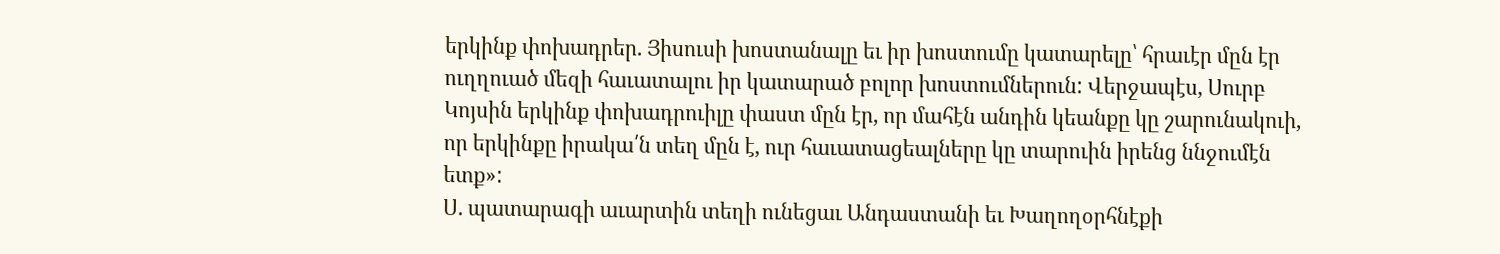երկինք փոխադրեր. Յիսուսի խոստանալը եւ իր խոստումը կատարելը՝ հրաւէր մըն էր ուղղուած մեզի հաւատալու իր կատարած բոլոր խոստումներուն: Վերջապէս, Սուրբ Կոյսին երկինք փոխադրուիլը փաստ մըն էր, որ մահէն անդին կեանքը կը շարունակուի, որ երկինքը իրակա՛ն տեղ մըն է, ուր հաւատացեալները կը տարուին իրենց ննջումէն ետք»:
Ս. պատարագի աւարտին տեղի ունեցաւ Անդաստանի եւ Խաղողօրհնէքի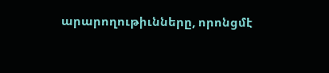արարողութիւնները, որոնցմէ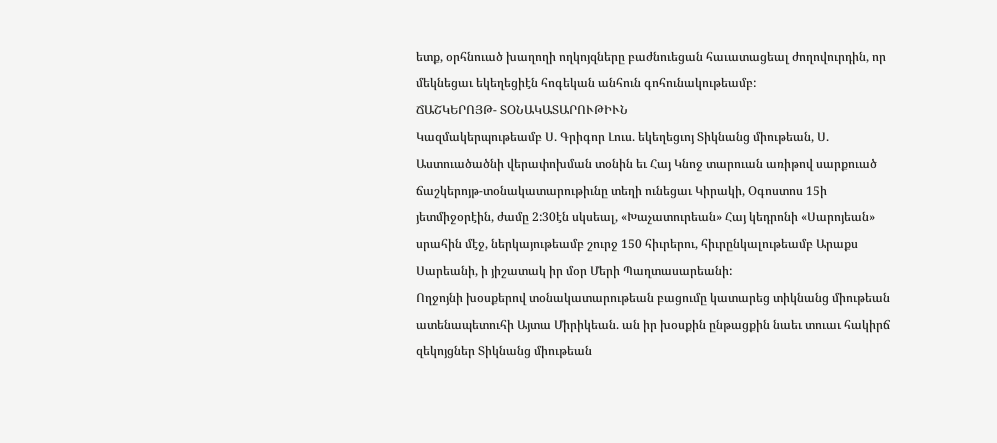ետք, օրհնուած խաղողի ողկոյզները բաժնուեցան հաւատացեալ ժողովուրդին, որ մեկնեցաւ եկեղեցիէն հոգեկան անհուն գոհունակութեամբ:
ՃԱՇԿԵՐՈՅԹ- ՏՕՆԱԿԱՏԱՐՈՒԹԻՒՆ
Կազմակերպութեամբ Ս. Գրիգոր Լուս. եկեղեցւոյ Տիկնանց միութեան, Ս. Աստուածածնի վերափոխման տօնին եւ Հայ Կնոջ տարուան առիթով սարքուած ճաշկերոյթ-տօնակատարութիւնը տեղի ունեցաւ Կիրակի, Օգոստոս 15ի յետմիջօրէին, ժամը 2:30էն սկսեալ, «Խաչատուրեան» Հայ կեդրոնի «Սարոյեան» սրահին մէջ, ներկայութեամբ շուրջ 150 հիւրերու, հիւրընկալութեամբ Արաքս Սարեանի, ի յիշատակ իր մօր Մերի Պաղտասարեանի:
Ողջոյնի խօսքերով տօնակատարութեան բացումը կատարեց տիկնանց միութեան ատենապետուհի Այտա Միրիկեան. ան իր խօսքին ընթացքին նաեւ տուաւ հակիրճ զեկոյցներ Տիկնանց միութեան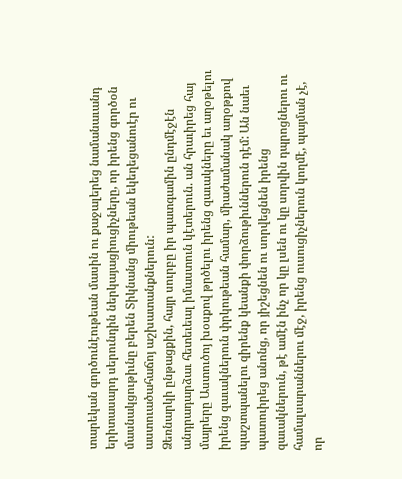տարեկան գործունէութեան մասին ու քաջալերեց նամանաւանդ երիտասարդ սերունդին ներկայացիուցիչները, որ իրենց գործօն մասնակցութիւնը բերեն Տիկնանց միութեան եկեղեցանուէր ու աստուածահաճոյ աշխատանքներուն:
Ձեռնարկի ընթացքին, հայր սուրբը իր պատգամին ընդմէջէն անդրադարձաւ հետեւեալ իմաստուն կէտերուն. ան հրաւիրեց հայ մայրերը Աստուծոյ խօսքով թրծելու իրենց զաւակները եւ աղօթելու իրենց զաւակներուն փրկութեան համար, միաժամանակ աղօթքով պաշտպանելու զիրենք կեանքի փորձութիւններուն դէմ: Ան նաեւ պատուիրեց անոնց, որ յիշեցնեն ու սորվեցնեն իրենց զաւակներուն, թէ ամէն ինչ որ կը լսեն ու կը սորվին դպրոցներու ու համալսարաններու մէջ, իրենց ուսուցիչներուն կողմէ, պայման չէ, որ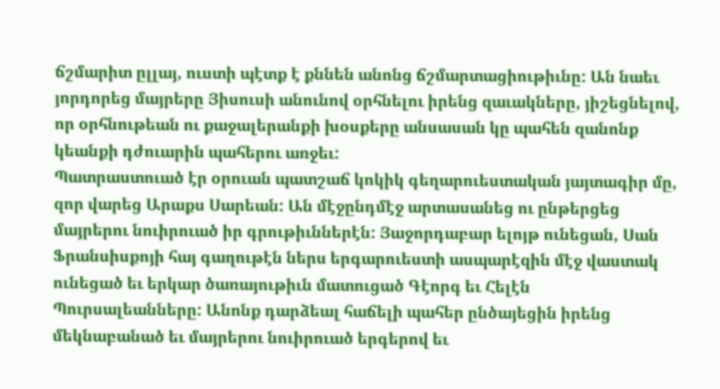ճշմարիտ ըլլայ, ուստի պէտք է քննեն անոնց ճշմարտացիութիւնը: Ան նաեւ յորդորեց մայրերը Յիսուսի անունով օրհնելու իրենց զաւակները, յիշեցնելով, որ օրհնութեան ու քաջալերանքի խօսքերը անսասան կը պահեն զանոնք կեանքի դժուարին պահերու առջեւ:
Պատրաստուած էր օրուան պատշաճ կոկիկ գեղարուեստական յայտագիր մը, զոր վարեց Արաքս Սարեան: Ան մէջընդմէջ արտասանեց ու ընթերցեց մայրերու նուիրուած իր գրութիւններէն: Յաջորդաբար ելոյթ ունեցան, Սան Ֆրանսիսքոյի հայ գաղութէն ներս երգարուեստի ասպարէզին մէջ վաստակ ունեցած եւ երկար ծառայութիւն մատուցած Գէորգ եւ Հելէն Պուրսալեանները: Անոնք դարձեալ հաճելի պահեր ընծայեցին իրենց մեկնաբանած եւ մայրերու նուիրուած երգերով եւ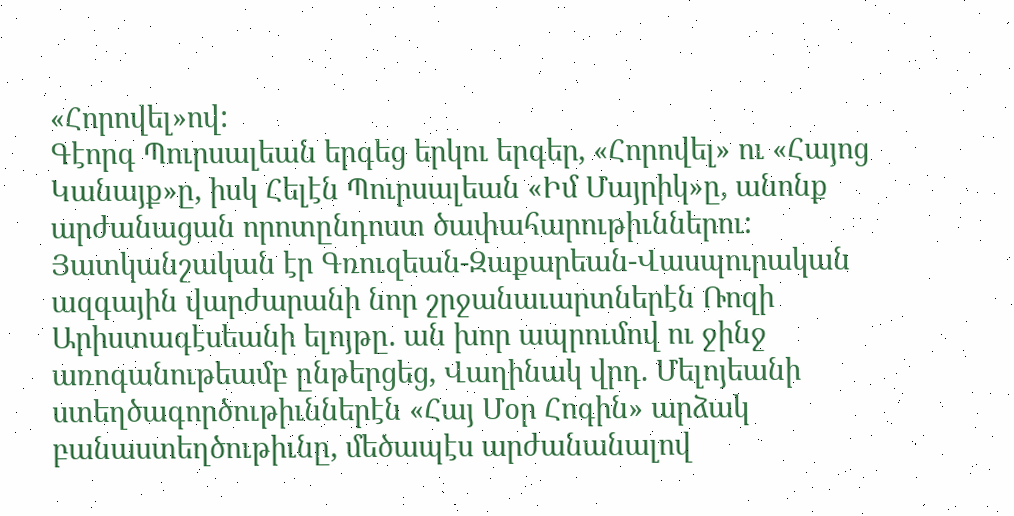«Հորովել»ով:
Գէորգ Պուրսալեան երգեց երկու երգեր, «Հորովել» ու «Հայոց Կանայք»ը, իսկ Հելէն Պուրսալեան «Իմ Մայրիկ»ը, անոնք արժանացան որոտընդոստ ծափահարութիւններու:
Յատկանշական էր Գռուզեան-Զաքարեան-Վասպուրական ազգային վարժարանի նոր շրջանաւարտներէն Ռոզի Արիստագէսեանի ելոյթը. ան խոր ապրումով ու ջինջ առոգանութեամբ ընթերցեց, Վաղինակ վրդ. Մելոյեանի ստեղծագործութիւններէն «Հայ Մօր Հոգին» արձակ բանաստեղծութիւնը, մեծապէս արժանանալով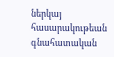ներկայ հասարակութեան գնահատական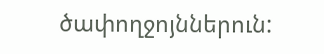ծափողջոյններուն: